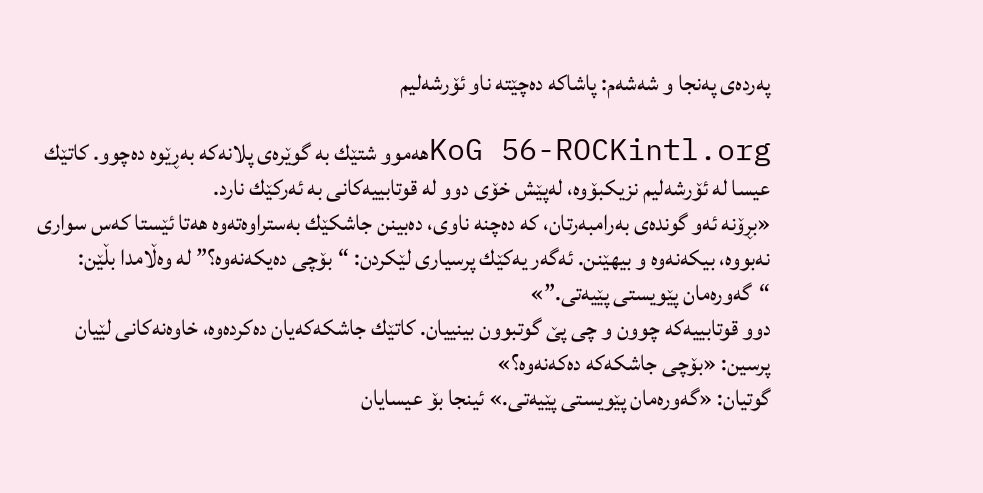پەردەی پەنجا و شەشەم: پاشاکە دەچێتە ناو ئۆرشه‌لیم‌

KoG 56-ROCKintl.orgهه‌موو شتێك به‌ گوێره‌ی پلانه‌كه‌ به‌ڕێوه‌ ده‌چوو. كاتێك عیسا له‌ ئۆرشه‌لیم نزیكبۆوه‌، له‌پێش خۆی دوو له‌ قوتابییه‌كانی به‌ ئه‌ركێك نارد.
«بڕۆنه‌ ئه‌و گونده‌ی به‌رامبه‌رتان، كه‌ ده‌چنه‌ ناوی، ده‌بینن جاشكێك به‌ستراوه‌ته‌وه‌ هه‌تا ئێستا كه‌س سواری نه‌بووه‌، بیكه‌نه‌وه‌ و بیهێنن. ئه‌گه‌ر یه‌كێك پرسیاری لێكردن: “بۆچی ده‌یكه‌نه‌وه‌؟” له‌ وه‌ڵامدا بڵێن: “گه‌وره‌مان پێویستی پێیه‌تی.”»
دوو قوتابییه‌كه‌ چوون و چی پێ گوتبوون بینییان. كاتێك جاشكه‌كه‌یان ده‌كرده‌وه‌، خاوه‌نه‌كانی لێیان پرسین: «بۆچی جاشكه‌كه‌ ده‌كه‌نه‌وه‌؟»
گوتیان: «گه‌وره‌مان پێویستی پێیه‌تی.» ئینجا بۆ عیسایان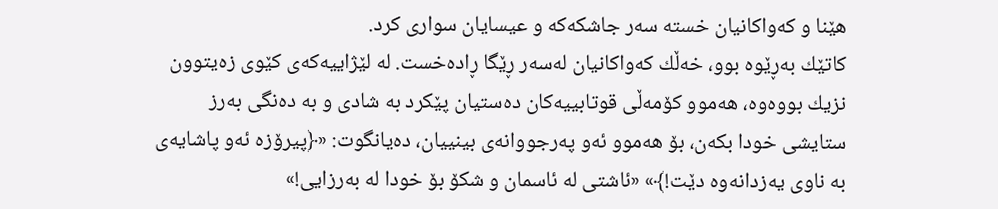هێنا و كه‌واكانیان خسته‌ سه‌ر جاشكه‌كه‌ و عیسایان سواری كرد.
كاتێك به‌ڕێوه‌ بوو، خه‌ڵك كه‌واكانیان له‌سه‌ر ڕێگا ڕاده‌خست. له‌ لێژاییه‌كه‌ی كێوی زه‌یتوون نزیك بووه‌وه‌، هه‌موو كۆمه‌ڵی قوتابییه‌كان ده‌ستیان پێكرد به‌ شادی و به‌ ده‌نگی به‌رز ستایشی خودا بكه‌ن، بۆ هه‌موو ئه‌و په‌رجووانه‌ی بینییان، ده‌یانگوت: «﴿پیرۆزه‌ ئه‌و پاشایه‌ی به‌ ناوی یه‌زدانه‌وه‌ دێت!﴾» «ئاشتی له‌ ئاسمان و شكۆ بۆ خودا له‌ به‌رزایی!»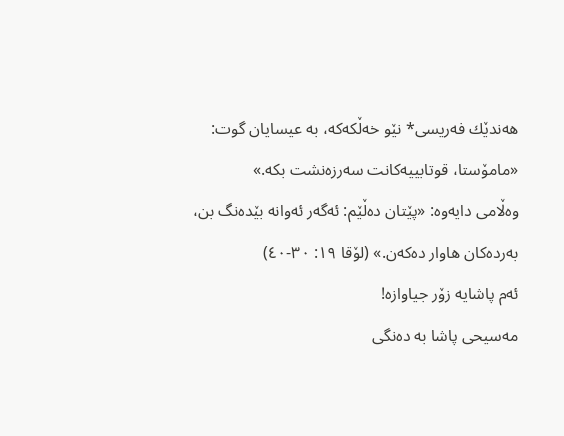هه‌ندێك فه‌ریسی* نێو خه‌ڵكه‌كه‌، به‌ عیسایان گوت: «مامۆستا، قوتابییه‌كانت سه‌رزه‌نشت بكه‌.»
وه‌ڵامی دایه‌وه‌: «پێتان ده‌ڵێم: ئه‌گه‌ر ئه‌وانه‌ بێده‌نگ بن، به‌رده‌كان هاوار ده‌كه‌ن.» (لۆقا ١٩: ٣٠-٤٠)
ئه‌م پاشایه‌ زۆر جیاوازه‌!
مه‌سیحی پاشا به‌ ده‌نگی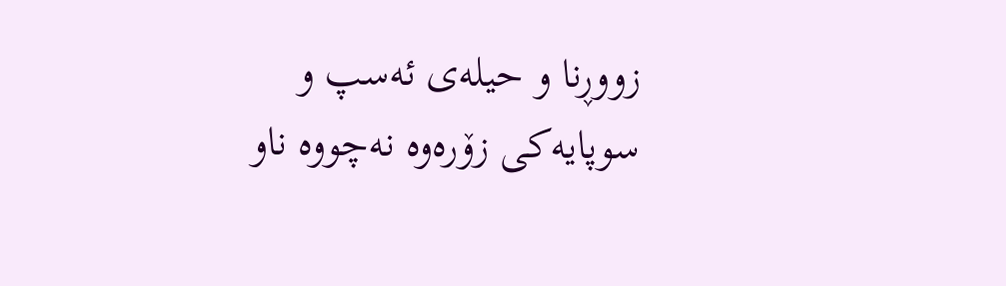زووڕنا و حیله‌ی ئه‌سپ و سوپایه‌كی زۆره‌وه‌ نه‌چووه‌ ناو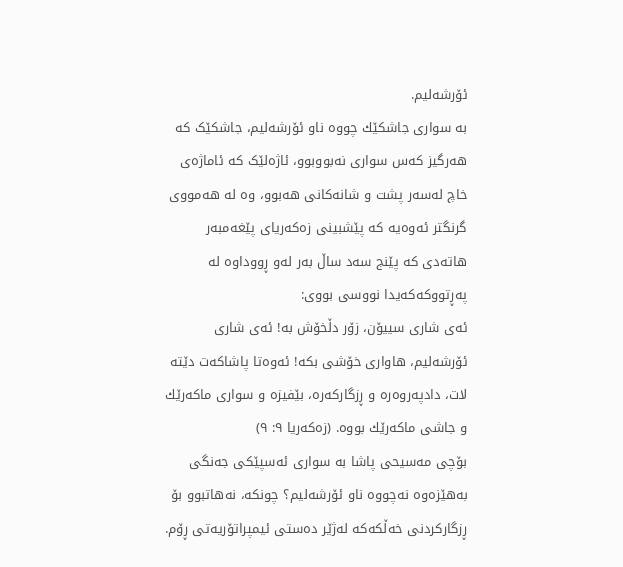ئۆرشه‌لیم.
به‌ سواری جاشكێك چووه‌ ناو ئۆرشه‌لیم، جاشکێک کە هەرگیز کەس سواری نەبووبوو، ئاژەلێک کە ئاماژەی خاچ لەسەر پشت و شانەکانی هەبوو، وە لە هەمووی گرنگتر ئەوەیە کە پێشبینی زه‌كه‌ریای پێغه‌مبه‌ر هاته‌دی كه‌ پێنج سه‌د ساڵ به‌ر له‌و ڕووداوه‌ له‌ په‌ڕتووكه‌كه‌یدا نووسی بووی:
ئه‌ی شاری سییۆن، زۆر دڵخۆش به‌! ئه‌ی شاری ئۆرشه‌لیم، هاواری خۆشی بكه‌! ئه‌وه‌تا پاشاكه‌ت دێته‌ لات، دادپه‌روه‌ره‌ و ڕزگاركه‌ره‌، بێفیزه‌ و سواری ماكه‌رێك و جاشی ماكه‌رێك بووه‌. (زه‌كه‌ریا ٩: ٩)
بۆچی مه‌سیحی پاشا به‌ سواری ئه‌سپێكی جه‌نگی به‌هێزه‌وه‌ نه‌چووه‌ ناو ئۆرشه‌لیم؟ چونكه‌، نه‌هاتبوو بۆ ڕزگاركردنی خه‌ڵكه‌كه‌ له‌ژێر ده‌ستی ئیمپراتۆریه‌تی ڕۆم.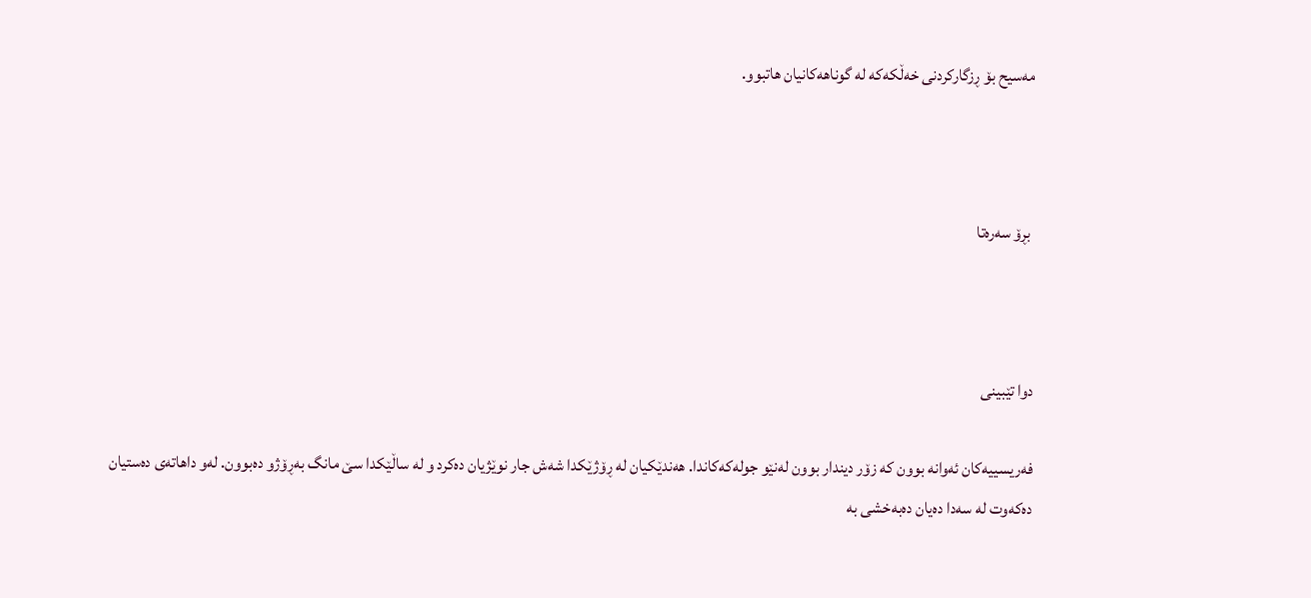مه‌سیح بۆ ڕزگاركردنی خه‌ڵكه‌كه‌ له‌ گوناهه‌كانیان هاتبوو.



 بڕۆ سەرەتا



دوا تێبینی

فەریسییەكان ئەوانه بوون كه زۆر دیندار بوون لەنێو جولەكەكاندا. هەندێكیان له ڕۆژێكدا شەش جار نوێژیان دەكرد و له ساڵێكدا سێ مانگ بەڕۆژو دەبوون. لەو داهاتەی دەستیان دەكەوت له سەدا دەیان دەبەخشی به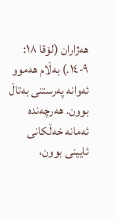هەژاران (لۆقا ١٨: ٩-١٤.) بەڵام هەموو ئەوانه پەرستنی بەتاڵ بوون. هەرچەنده ئەمانه خەڵكانی ئايینی بوون،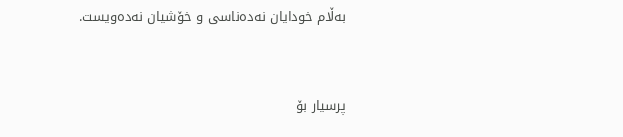بەڵام خودایان نەدەناسی و خۆشیان نەدەویست.


پرسیار بۆ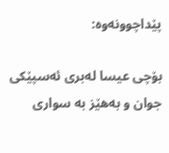پێداچوونەوە:

بۆچی عیسا لەبری ئەسپێكی جوان و بەهێز بە سواری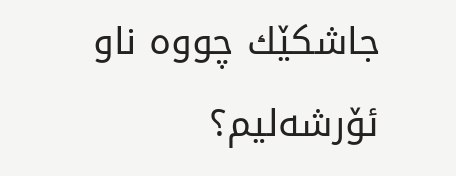جاشكێك چووە ناو ئۆرشەلیم؟